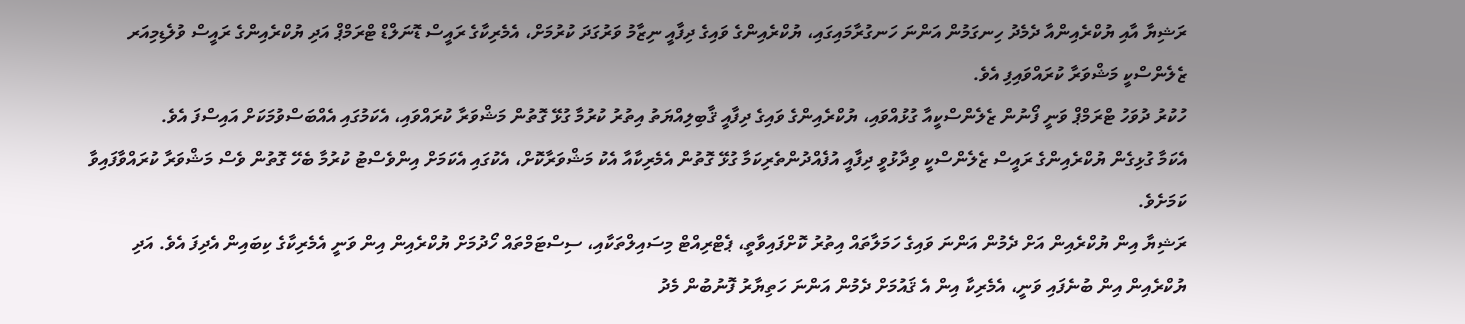ރަޝިޔާ އާއި ޔުކްރެއިންއާ ދެމެދު ހިނގަމުން އަންނަ ހަނގުރާމައިގައި، ޔުކްރެއިންގެ ވައިގެ ދިފާއީ ނިޒާމު ވަރުގަދަ ކުރުމަށް، އެމެރިކާގެ ރައީސް ޑޮނަލްޑް ޓްރަމްޕް އަދި ޔުކްރެއިންގެ ރައީސް ވުލެޑިމިއަރ ޒެލެންސްކީ މަޝްވަރާ ކުރައްވައިފި އެވެ.
ހުކުރު ދުވަހު ޓްރަމްޕް ވަނީ ފޯނުން ޒެލެންސްކީއާ ގުޅުއްވައި، ޔުކްރެއިންގެ ވައިގެ ދިފާއީ ޤާބިލިއްޔަތު އިތުރު ކުރުމާ ގުޅޭ ގޮތުން މަޝްވަރާ ކުރައްވައި، އެކަމުގައި އެއްބަސްވުމަކަށް އައިސްފަ އެވެ.
އެކަމާ ގުޅިގެން ޔުކްރެއިންގެ ރައީސް ޒެލެންސްކީ ވިދާޅުވީ ދިފާއީ އުފެއްދުންތެރިކަމާ ގުޅޭ ގޮތުން އެމެރިކާއާ އެކު މަޝްވަރާކޮށް، އެކުގައި އެކަމަށް އިންވެސްޓު ކުރުމާ ބެހޭ ގޮތުން ވެސް މަޝްވަރާ ކުރައްވާފައިވާ ކަމަށެވެ.
ރަޝިޔާ އިން ޔުކްރެއިން އަށް ދެމުން އަންނަ ވައިގެ ހަމަލާތައް އިތުރު ކޮށްފައިވާތީ، ޕެޓްރިއްޓް މިސައިލްތަކާއި، ސިސްޓަމްތައް ހޯދުމަށް ޔުކްރެއިން އިން ވަނީ އެމެރިކާގެ ކިބައިން އެދިފަ އެވެ. އަދި ޔުކްރެއިން އިން ބުނެފައި ވަނީ، އެމެރިކާ އިން އެ ޤައުމަށް ދެމުން އަންނަ ހަތިޔާރު ފޮނުބުން މެދު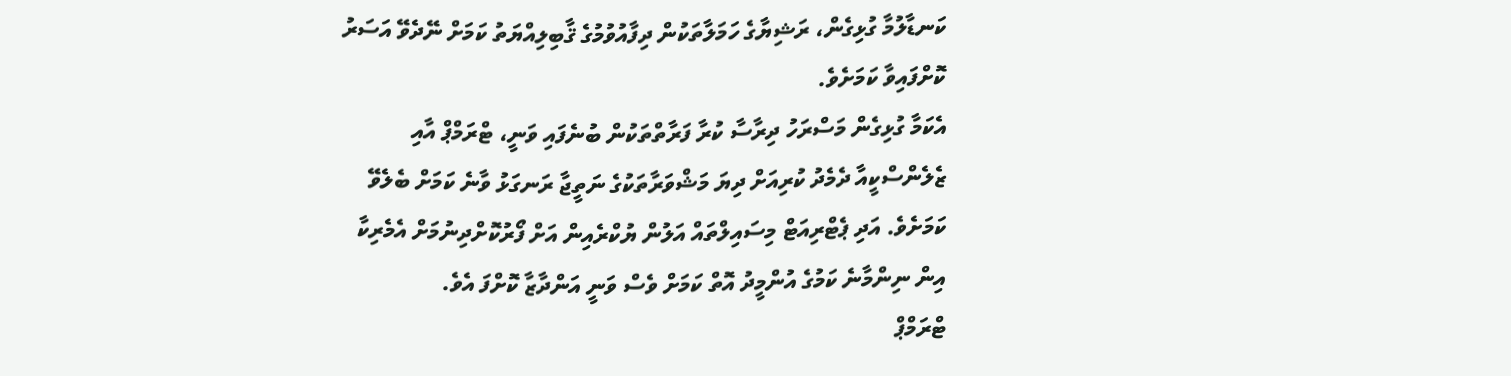ކަނޑާލުމާ ގުޅިގެން، ރަޝިޔާގެ ހަމަލާތަކުން ދިފާއުވުމުގެ ޤާބިލިއްޔަތު ކަމަށް ނޭދެވޭ އަސަރު ކޮށްފައިވާ ކަމަށެވެ.
އެކަމާ ގުޅިގެން މަސްރަހު ދިރާސާ ކުރާ ފަރާތްތަކުން ބުނެފައި ވަނީ، ޓްރަމްޕް އާއި ޒެލެންސްކީއާ ދެމެދު ކުރިއަށް ދިޔަ މަޝްވަރާތަކުގެ ނަތީޖާ ރަނގަޅު ވާނެ ކަމަށް ބެލެވޭ ކަމަށެވެ. އަދި ޕެޓްރިއަޓް މިސައިލްތައް އަލުން ޔުކްރެއިން އަށް ފޯރުކޮށްދިނުމަށް އެމެރިކާ އިން ނިންމާނެ ކަމުގެ އުންމީދު އޮތް ކަމަށް ވެސް ވަނީ އަންދާޒާ ކޮށްފަ އެވެ.
ޓްރަމްޕް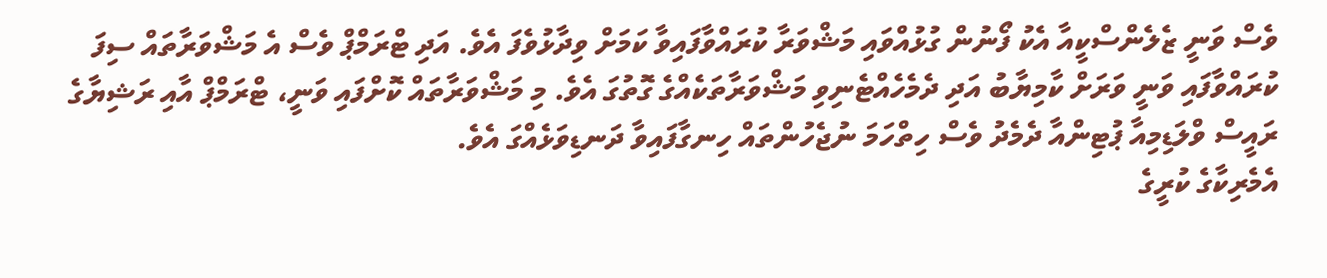ވެސް ވަނީ ޒެލެންސްކީއާ އެކު ފޯނުން ގުޅުއްވައި މަޝްވަރާ ކުރައްވާފައިވާ ކަމަށް ވިދާޅުވެފަ އެވެ. އަދި ޓްރަމްޕް ވެސް އެ މަޝްވަރާތައް ސިފަ ކުރައްވާފައި ވަނީ ވަރަށް ކާމިޔާބު އަދި ދެމެހެއްޓެނިވި މަޝްވަރާތަކެއްގެ ގޮތުގަ އެވެ. މި މަޝްވަރާތައް ކޮށްފައި ވަނީ، ޓްރަމްޕް އާއި ރަޝިޔާގެ ރައީސް ވްލަޑިމިއާ ޕުޓިންއާ ދެމެދު ވެސް ހިތްހަމަ ނުޖެހުންތައް ހިނގާފައިވާ ދަނޑިވަޅެއްގަ އެވެ.
އެމެރިކާގެ ކުރީގެ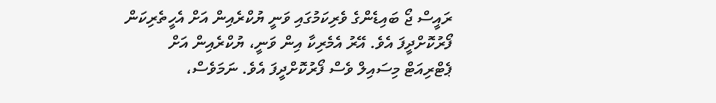ރައީސް ޖޯ ބައިޑެންގެ ވެރިކަމުގައި ވަނީ ޔުކްރެއިން އަށް އެހީތެރިކަން ފޯރުކޮށްދީފަ އެވެ. އޭރު އެމެރިކާ އިން ވަނީ، ޔުކްރެއިން އަށް ޕެޓްރިއަޓް މިސައިލް ވެސް ފޯރުކޮށްދީފަ އެވެ. ނަމަވެސް،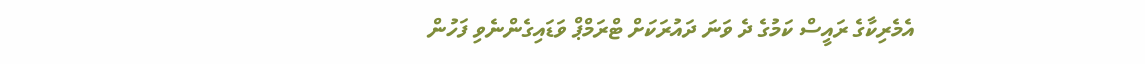އެމެރިކާގެ ރައީސް ކަމުގެ ދެ ވަނަ ދައުރަކަށް ޓްރަމްޕް ވަޑައިގެންނެވި ފަހުން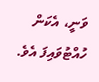ވަނީ، އެކަން ހުއްޓުވައިފަ އެވެ.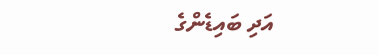އަދި ބައިޑެންގެ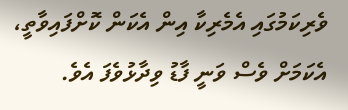ވެރިކަމުގައި އެމެރިކާ އިން އެކަން ކޮށްފައިވާތީ، އެކަމަށް ވެސް ވަނީ ފާޑު ވިދާޅުވެފަ އެވެ.